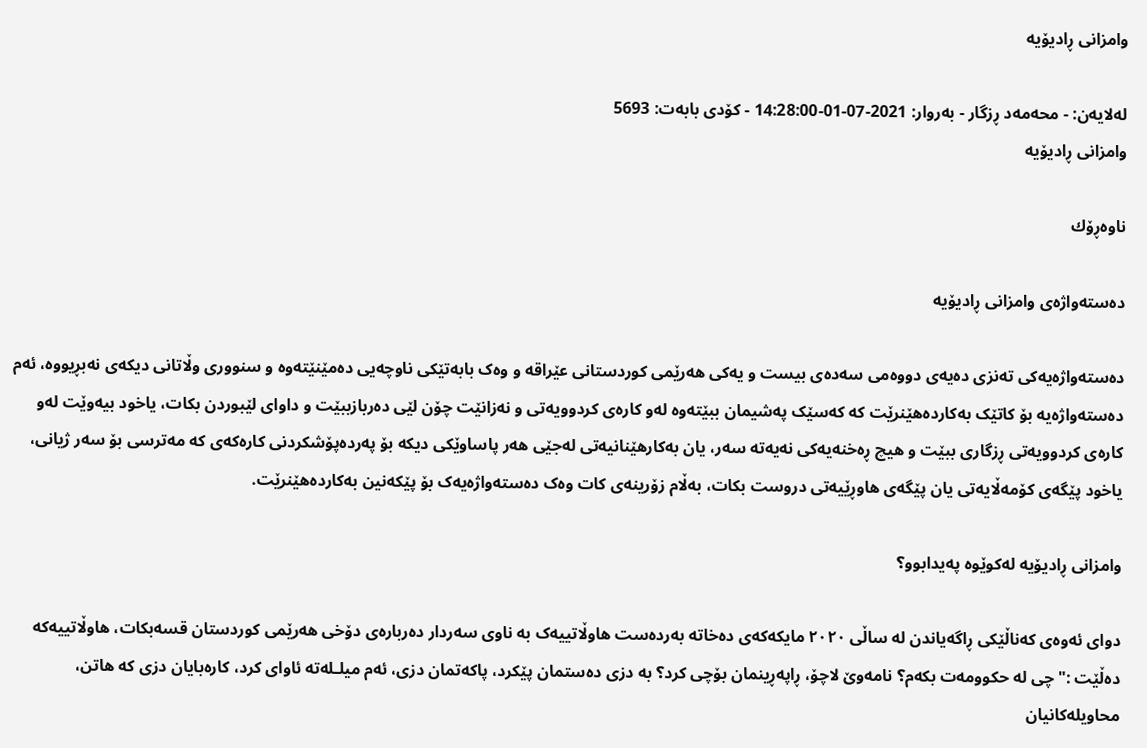وامزانی ڕادیۆیە

له‌لایه‌ن: - محەمەد ڕزگار - به‌روار: 2021-07-01-14:28:00 - کۆدی بابەت: 5693
وامزانی ڕادیۆیە

ناوه‌ڕۆك

دەستەواژەی وامزانی ڕادیۆیە

دەستەواژەیەکی تەنزی دەیەی دووەمی سەدەی بیست و یەکی هەرێمی کوردستانی عێراقە و وەک بابەتێکی ناوچەیی دەمێنێتەوە و سنووری وڵاتانی دیکەی نەبڕیووە، ئەم دەستەواژەیە بۆ کاتێک بەکاردەهێنرێت کە کەسێک پەشیمان ببێتەوە لەو کارەی کردوویەتی و نەزانێت چۆن لێی دەربازببێت و داوای لێبوردن بکات، یاخود بیەوێت لەو کارەی کردوویەتی ڕزگاری ببێت و هیچ ڕەخنەیەکی نەیەتە سەر، یان بەکارهێنانیەتی لەجێی هەر پاساوێکی دیکە بۆ پەردەپۆشکردنی کارەکەی کە مەترسی بۆ سەر ژیانی، یاخود پێگەی کۆمەڵایەتی یان پێگەی هاوڕێیەتی دروست بکات، بەڵام زۆرینەی کات وەک دەستەواژەیەک بۆ پێکەنین بەکاردەهێنرێت.

وامزانی ڕادیۆیە لەکوێوە پەیدابوو؟

دوای ئەوەی کەناڵێکی ڕاگەیاندن لە ساڵی ٢٠٢٠ مایکەکەی دەخاتە بەردەست هاوڵاتییەک بە ناوی سەردار دەربارەی دۆخی هەرێمی کوردستان قسەبکات، هاوڵاتییەکە دەڵێت :"چی لە حکوومەت بکەم؟ نامەوێ لاچۆ، ڕاپەڕینمان بۆچی کرد؟ بە دزی دەستمان پێکرد، پاکەتمان دزی، ئەم میلـلەتە ئاوای کرد، کارەبایان دزی کە هاتن، محاویلەکانیان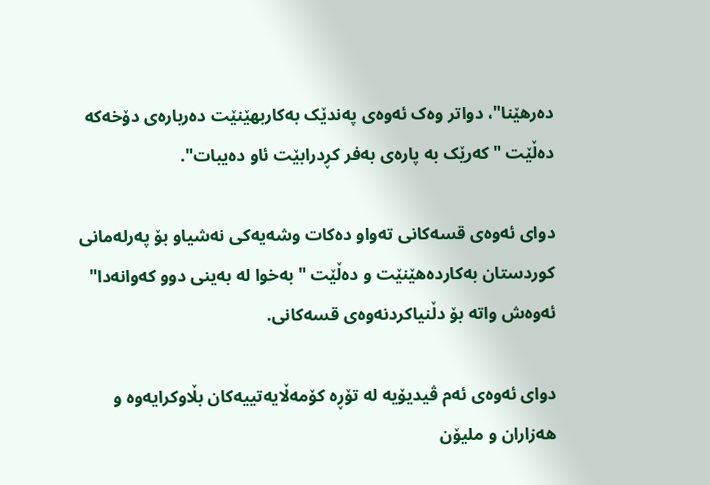دەرهێنا"، دواتر وەک ئەوەی پەندێک بەکاربهێنێت دەربارەی دۆخەکە دەڵێت "کەرێک بە پارەی بەفر کڕدرابێت ئاو دەیبات".

دوای ئەوەی قسەکانی تەواو دەکات وشەیەکی نەشیاو بۆ پەرلەمانی کوردستان بەکاردەهێنێت و دەڵێت "بەخوا لە بەینی دوو کەوانەدا" ئەوەش واتە بۆ دڵنیاکردنەوەی قسەکانی.

دوای ئەوەی ئەم ڤیدیۆیە لە تۆڕە کۆمەڵایەتییەکان بڵاوکرایەوە و هەزاران و ملیۆن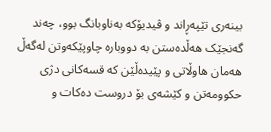بینەری تێپەڕاند و ڤیدیۆکە بەناوبانگ بوو، چەند گەنجێک هەڵدەستن بە دووبارە چاوپێکەوتن لەگەڵ هەمان هاوڵاتی و پێیدەڵێن کە قسەکانی دژی حکوومەتن و کێشەی بۆ دروست دەکات و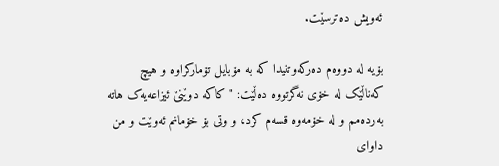ئەویش دەترسێت.

بۆیە لە دووەم دەرکەوتنیدا کە بە مۆبایل تۆمارکراوە و هیچ کەناڵێک لە خۆی نەگرتووە دەڵێت: "کاکە دوێنێ ئیزاعەیەک هاتە بەردەمم و لە خۆمەوە قسەم کرد، و وتی بۆ خۆمانم ئەوێت و من داوای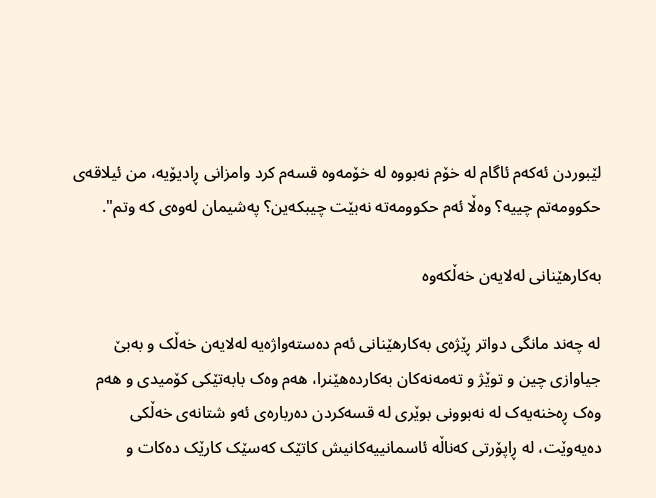لێبوردن ئەکەم ئاگام لە خۆم نەبووە لە خۆمەوە قسەم کرد وامزانی ڕادیۆیە، من ئیلاقەی حکوومەتم چییە؟ وەڵا ئەم حکوومەتە نەبێت چیبکەین؟ پەشیمان لەوەی کە وتم".

بەکارهێنانی لەلایەن خەڵکەوە

لە چەند مانگی دواتر ڕێژەی بەکارهێنانی ئەم دەستەواژەیە لەلایەن خەڵک و بەبێ جیاوازی چین و توێژ و تەمەنەکان بەکاردەهێنرا، هەم وەک بابەتێکی کۆمیدی و هەم وەک ڕەخنەیەک لە نەبوونی بوێری لە قسەکردن دەربارەی ئەو شتانەی خەڵکی دەیەوێت، لە ڕاپۆرتی کەناڵە ئاسمانییەکانیش کاتێک کەسێک کارێک دەکات و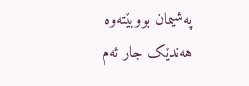پەشیمان بووبێتەوە هەندێک جار ئەم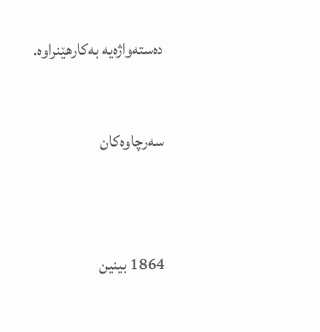دەستەواژەیە بەکارهێنراوە.


سەرچاوەکان



1864 بینین